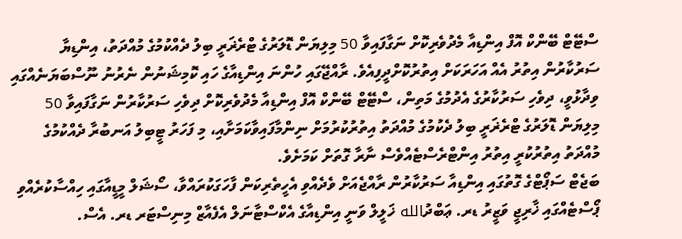ސްޓޭޓް ބޭންކް އޮފް އިންޑިއާ މެދުވެރިކޮށް ނަގާފައިވާ 50 މިލިޔަން ޑޮލަރުގެ ޓްރެޜަރީ ބިލު ދެއްކުމުގެ މުއްދަތު، އިންޑިޔާ ސަރުކާރުން އިތުރު އެއް އަހަރަކަށް އިތުރުކޮށްދީފިއެވެ. ރާއްޖޭގައި ހުންނަ އިންޑިއާގެ ހައި ކޮމިޝަނުން ނެރުނު ނޫސްބަޔަނެއްގައި ވިދާޅުވީ، ދިވެހި ސަރުކާރުގެ އެދުމުގެ މަތިން، ސްޓޭޓް ބޭންކް އޮފް އިންޑިއާ މެދުވެރިކޮށް ދިވެހި ސަރުކާރުން ނަގާފައިވާ 50 މިލިޔަން ޑޮލަރުގެ ޓްރެޜަރީ ބިލު ދެކުމުގެ މުއްދަތު އިތުރުކުރުމަށް ނިންމާފައިވާކަމަށާއި، މި ފަހަރު ޓީބިލު އަނބުރާ ދެއްކުމުގެ މުއްދަތު އިތުރުކުރީ އިތުރު އިންޓްރެސްޓެއްވެސް ނާރާ ގޮތަށް ކަމަށެވެ.
ބަޖެޓް ސަޕޯޓްގެ ގޮތުގައި އިންޑިއާ ސަރުކާރުން ރާއްޖެއަށް ވެދެއްވި އެހީތެރިކަން ފާހަގަކުރައްވާ، ސޯޝަލް މީޑީއާގައި ހިއްސާކުރެއްވި ޕޯސްޓެއްގައި ޚާރިޖީ ވަޒީރު ޑރ. ޢަބްދުالله ޚަލީލް ވަނީ އިންޑިއާގެ އެކްސްޓާނަލް އެފެއާޒް މިނިސްޓަރ ޑރ. އެސް.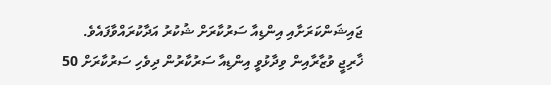ޖައިޝަންކަރަށާއި އިންޑިއާ ސަރުކާރަށް ޝުކުރު އަދާކުރައްވާފައެވެ.
ޚާރިޖީ ވުޒާރާއިން ވިދާޅުވީ އިންޑިއާ ސަރުކާރުން ދިވެހި ސަރުކާރަށް 50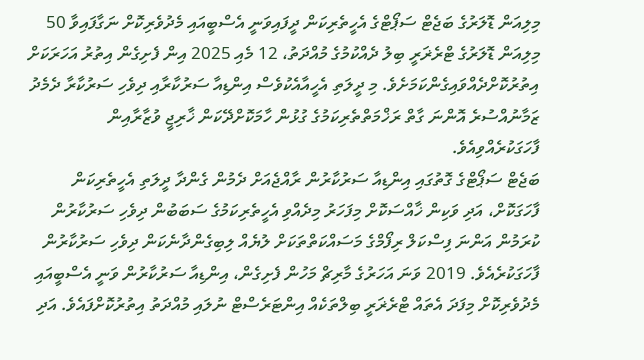މިލިއަން ޑޮލަރުގެ ބަޖެޓް ސަޕޯޓްގެ އެހީތެރިކަން ދީފައިވަނީ އެސްބީއައި މެދުވެރިކޮށް ނަގާފައިވާ 50 މިލިއަން ޑޮލަރުގެ ޓްރެޜަރީ ބިލު ދެއްކުމުގެ މުއްދަތު، 12 މެއި 2025 އިން ފެށިގެން އިތުރު އަހަރަކަށް އިތުރުކޮށްދެއްވައިގެންކަމަށެވެ. މި ދީލަތި އެހީއާއެކުވެސް އިންޑިއާ ސަރުކާރާއި ދިވެހި ސަރުކާރާ ދެމެދު ޒަމާނުއްސުރެ އޮންނަ ގާތް ރަޚްމަތްތެރިކަމުގެ ގުޅުން ހާމަކޮށްދޭކަން ޚާރިޖީ ވުޒާރާއިން ފާހަގަކުރެއްވިއެވެ.
ބަޖެޓް ސަޕޯޓްގެ ގޮތުގައި އިންޑިއާ ސަރުކާރުން ރާއްޖެއަށް ދެމުން ގެންދާ ދީލަތި އެހީތެރިކަން ފާހަގަކޮށް، އަދި ވަކިން ޚާއްސަކޮށް މިފަހަރު މިދެއްވި އެހީތެރިކަމުގެ ސަބަބުން ދިވެހި ސަރުކާރުން ކުރަމުން އަންނަ ފިސްކަލް ރިފޯމްގެ މަސައްކަތްތަކަށް ލުޔެއް ލިބިގެންދާނެކަން ދިވެހި ސަރުކާރުން ފާހަގަކުރެއެވެ. 2019 ވަނަ އަހަރުގެ މާރިޗް މަހުން ފެށިގެން، އިންޑިއާ ސަރުކާރުން ވަނީ އެސްބީއައި މެދުވެރިކޮށް މިފަދަ އެތައް ޓްރެޜަރީ ބިލްތަކެއް އިންޓަރެސްޓް ނުލައި މުއްދަތު އިތުރުކޮށްފައެވެ. އަދި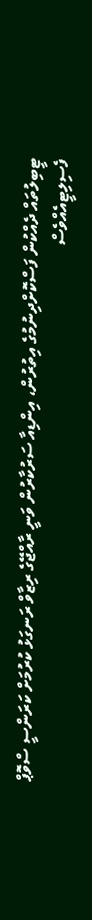ޓީބިލުތައް ދެއްކުން ފަސްކޮށްދިނުމުގެ އިތުރުން، އިންޑިއާ ސަރުކާރުން ވަނީ ރާއްޖޭގެ ރިޒާވް ރަނގަޅު ކުރުމަށް ކަރަންސީ ސްވޮޕް ފެސިލިޓީއެއްވެސް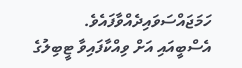ހަމަޖައްސަވައިދެއްވާފައެވެ.
އެސްބީއައި އަށް ވިއްކާފައިވާ ޓީބިލުގެ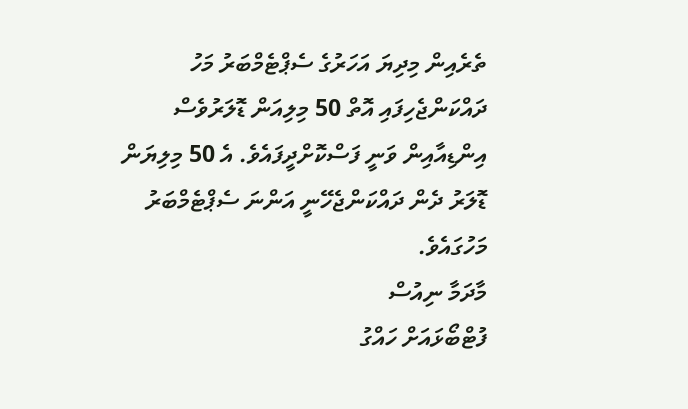ތެރެއިން މިދިޔަ އަހަރުގެ ސެޕްޓެމްބަރު މަހު ދައްކަންޖެހިފައި އޮތް 50 މިލިއަން ޑޮލަރުވެސް އިންޑިއާއިން ވަނީ ފަސްކޮށްދީފައެވެ. އެ 50 މިލިޔަން ޑޮލަރު ދެން ދައްކަންޖެހޭނީ އަންނަ ސެޕްޓެމްބަރު މަހުގައެވެ.
މާދަމާ ނިއުސް
ފުޓްބޯޅައަށް ހައްގު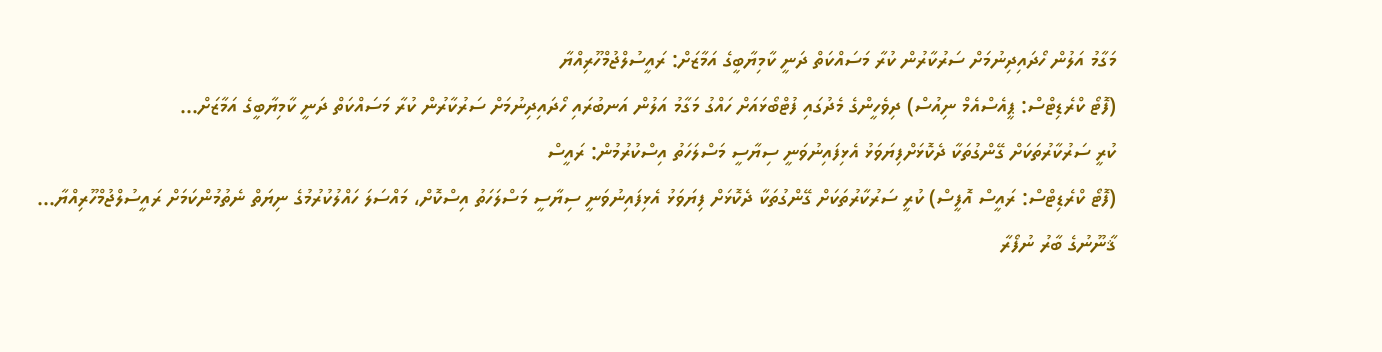މަގާމު އަލުން ހޯދައިދިނުމަށް ސަރުކާރުން ކުރާ މަސައްކަތް ދަނީ ކާމިޔާބީގެ އަމާޒަށް: ރައީސުލްޖުމްހޫރިއްޔާ
(ފޮޓޯ ކްރެޑިޓްސް: ޕީއެސްއެމް ނިއުސް) ދިވެހީންގެ މެދުގައި ފުޓްބޯޅައަށް ހައްގު މަގާމު އަލުން އަނބުރައި ހޯދައިދިނުމަށް ސަރުކާރުން ކުރާ މަސައްކަތް ދަނީ ކާމިޔާބީގެ އަމާޒަށް...
ކުރީ ސަރުކާރުތަކަށް ގޭންގުތަކާ ދެކޮޅަށްފިޔަވަޅު އެޅިފައިނުވަނީ ސިޔާސީ މަސްލަހަތު އިސްކުރުމުން: ރައީސް
(ފޮޓޯ ކްރެޑިޓްސް: ރައީސް އޮފީސް) ކުރީ ސަރުކާރުތަކަށް ގޭންގުތަކާ ދެކޮޅަށް ފިޔަވަޅު އެޅިފައިނުވަނީ ސިޔާސީ މަސްލަހަތު އިސްކޮށް، މައްސަލަ ހައްލުކުރުމުގެ ނިޔަތް ނެތުމުންކަމަށް ރައީސުލްޖުމްހޫރިއްޔާ...
ޤާނޫނުގެ ބާރު ނުފޯރާ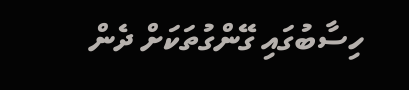ހިސާބުގައި ގޭންގުތަކަށް ދެން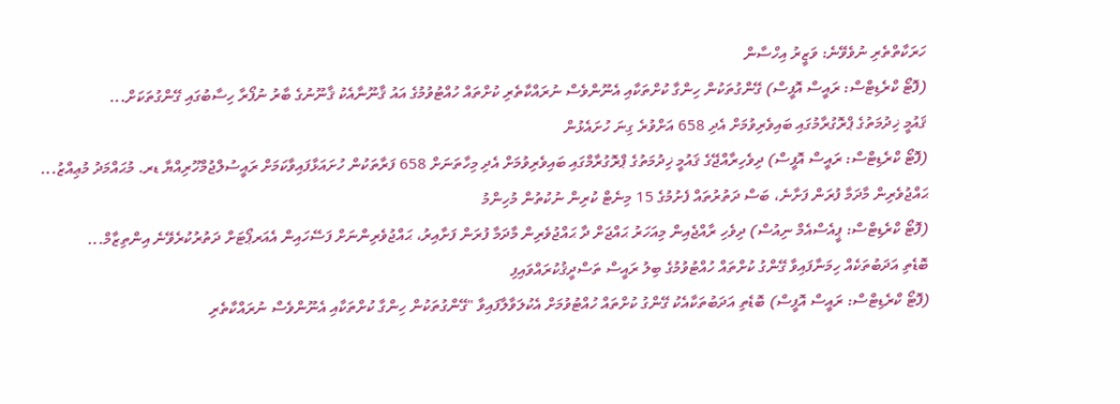ހަރަކާތްތެރި ނުވެވޭނެ: ވަޒީރު އިހްސާން
(ފޮޓޯ ކްރެޑިޓްސް: ރައީސް އޮފީސް) ގޭންގުތަކުން ހިންގާ ކުށްތަކާއި އެނޫންވެސް ނުރައްކާތެރި ކުށްތައް ހުއްޓުވުމުގެ އައު ޤާނޫނާއެކު ޤާނޫނުގެ ބާރު ނުފޯރާ ހިސާބުގައި ގޭންގުތަކަށް...
ޤައުމީ ޚިދުމަތުގެ ޕްރޮގުރާމުގައި ބައިވެރިވުމަށް އެދި 658 އަށްވުރެ ގިނަ ހުށައެޅުން
(ފޮޓޯ ކްރެޑިޓްސް: ރައީސް އޮފީސް) ދިވެހިރާއްޖޭގެ ޤައުމީ ޚިދުމަތުގެ ޕްރޮގުރާމްގައި ބައިވެރިވުމަށް އެދި މިހާތަނަށް 658 ފަރާތަކުން ހުށައަޅާފައިވާކަމަށް ރައީސުލްޖުމްހޫރިއްޔާ ޑރ. މުޙައްމަދު މުޢިއްޒު...
ޙައްޖުވެރިން މާދަމާ ފުރަން ފަށާނެ، ބަސް ދަތުރުތައް ފެށުމުގެ 15 މިނެޓް ކުރިން ނުކުތުން މުހިންމު
(ފޮޓޯ ކްރެޑިޓްސް: ޕީއެސްއެމް ނިއުސް) ދިވެހި ރާއްޖެއިން މިއަހަރު ޙައްޖަށް ދާ ޙައްޖުވެރިން މާދަމާ ފުރަން ފަށާއިރު، ޙައްޖުވެރިންނަށް ފަސޭހައިން އެއަރޕޯޓަށް ދަތުރުކުރެވޭނެ އިންތިޒާމް...
ބޮޑެތި އަދަބުތަކެއް ހިމަނާފައިވާ ގޭންގު ކުށްތައް ހުއްޓުވުމުގެ ބިލު ރައީސް ތަސްދީޤުކުރައްވައިފި
(ފޮޓޯ ކްރެޑިޓްސް: ރައީސް އޮފީސް) ބޮޑެތި އަދަބުތަކާއެކު ގޭންގު ކުށްތައް ހުއްޓުވުމަށް އެކުލަވާލާފައިވާ "ގޭންގުތަކުން ހިންގާ ކުށްތަކާއި އެނޫންވެސް ނުރައްކާތެރި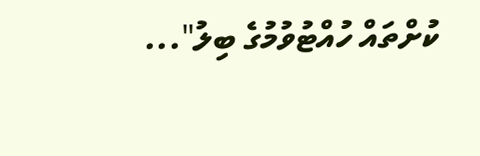ކުށްތައް ހުއްޓުވުމުގެ ބިލު"...